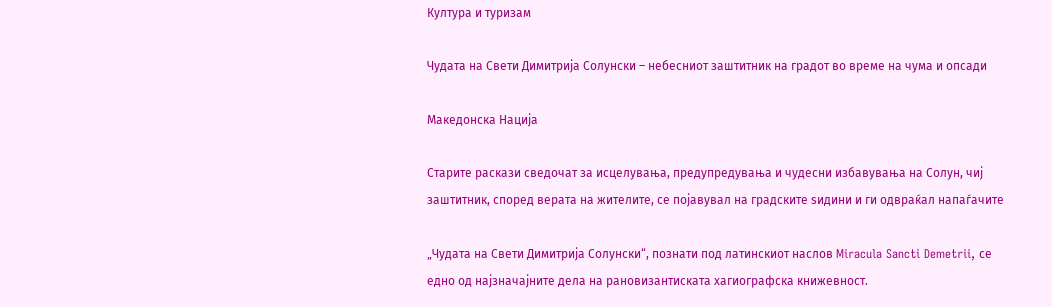Култура и туризам

Чудата на Свети Димитрија Солунски – небесниот заштитник на градот во време на чума и опсади

Македонска Нација

Старите раскази сведочат за исцелувања, предупредувања и чудесни избавувања на Солун, чиј заштитник, според верата на жителите, се појавувал на градските ѕидини и ги одвраќал напаѓачите

„Чудата на Свети Димитрија Солунски“, познати под латинскиот наслов Miracula Sancti Demetrii, се едно од најзначајните дела на рановизантиската хагиографска книжевност.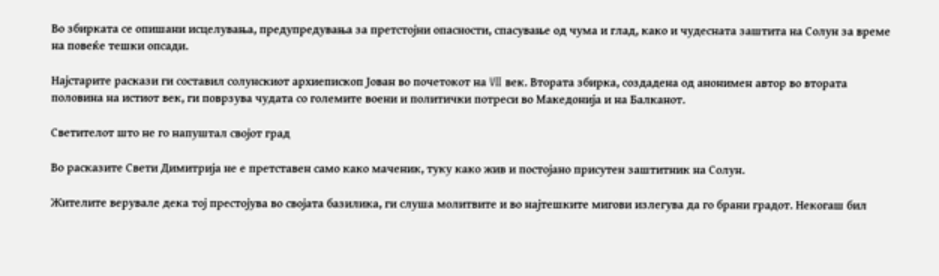Во збирката се опишани исцелувања, предупредувања за претстојни опасности, спасување од чума и глад, како и чудесната заштита на Солун за време на повеќе тешки опсади.

Најстарите раскази ги составил солунскиот архиепископ Јован во почетокот на VII век. Втората збирка, создадена од анонимен автор во втората половина на истиот век, ги поврзува чудата со големите воени и политички потреси во Македонија и на Балканот.

Светителот што не го напуштал својот град

Во расказите Свети Димитрија не е претставен само како маченик, туку како жив и постојано присутен заштитник на Солун.

Жителите верувале дека тој престојува во својата базилика, ги слуша молитвите и во најтешките мигови излегува да го брани градот. Некогаш бил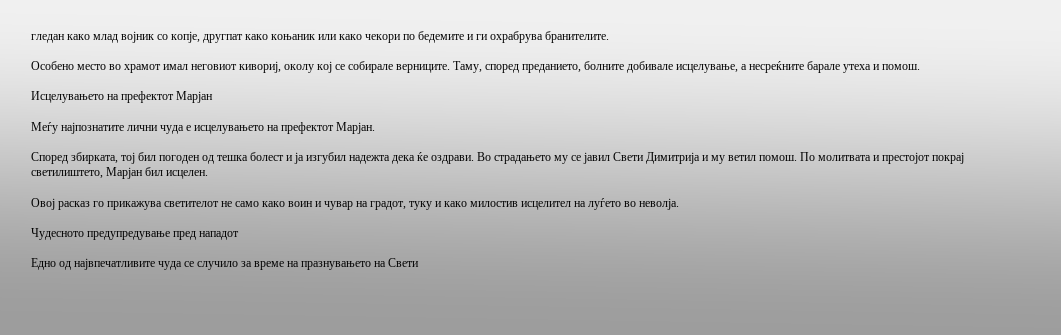гледан како млад војник со копје, другпат како коњаник или како чекори по бедемите и ги охрабрува бранителите.

Особено место во храмот имал неговиот кивориј, околу кој се собирале верниците. Таму, според преданието, болните добивале исцелување, а несреќните барале утеха и помош.

Исцелувањето на префектот Марјан

Меѓу најпознатите лични чуда е исцелувањето на префектот Марјан.

Според збирката, тој бил погоден од тешка болест и ја изгубил надежта дека ќе оздрави. Во страдањето му се јавил Свети Димитрија и му ветил помош. По молитвата и престојот покрај светилиштето, Марјан бил исцелен.

Овој расказ го прикажува светителот не само како воин и чувар на градот, туку и како милостив исцелител на луѓето во неволја.

Чудесното предупредување пред нападот

Едно од највпечатливите чуда се случило за време на празнувањето на Свети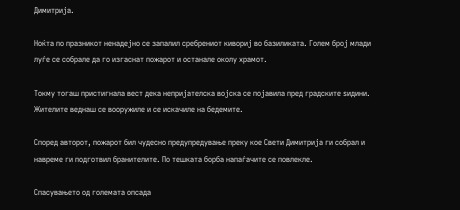Димитрија.

Ноќта по празникот ненадејно се запалил сребрениот кивориј во базиликата. Голем број млади луѓе се собрале да го изгаснат пожарот и останале околу храмот.

Токму тогаш пристигнала вест дека непријателска војска се појавила пред градските ѕидини. Жителите веднаш се вооружиле и се искачиле на бедемите.

Според авторот, пожарот бил чудесно предупредување преку кое Свети Димитрија ги собрал и навреме ги подготвил бранителите. По тешката борба напаѓачите се повлекле.

Спасувањето од големата опсада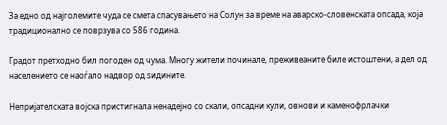За едно од најголемите чуда се смета спасувањето на Солун за време на аварско-словенската опсада, која традиционално се поврзува со 586 година.

Градот претходно бил погоден од чума. Многу жители починале, преживеаните биле истоштени, а дел од населението се наоѓало надвор од ѕидините.

Непријателската војска пристигнала ненадејно со скали, опсадни кули, овнови и каменофрлачки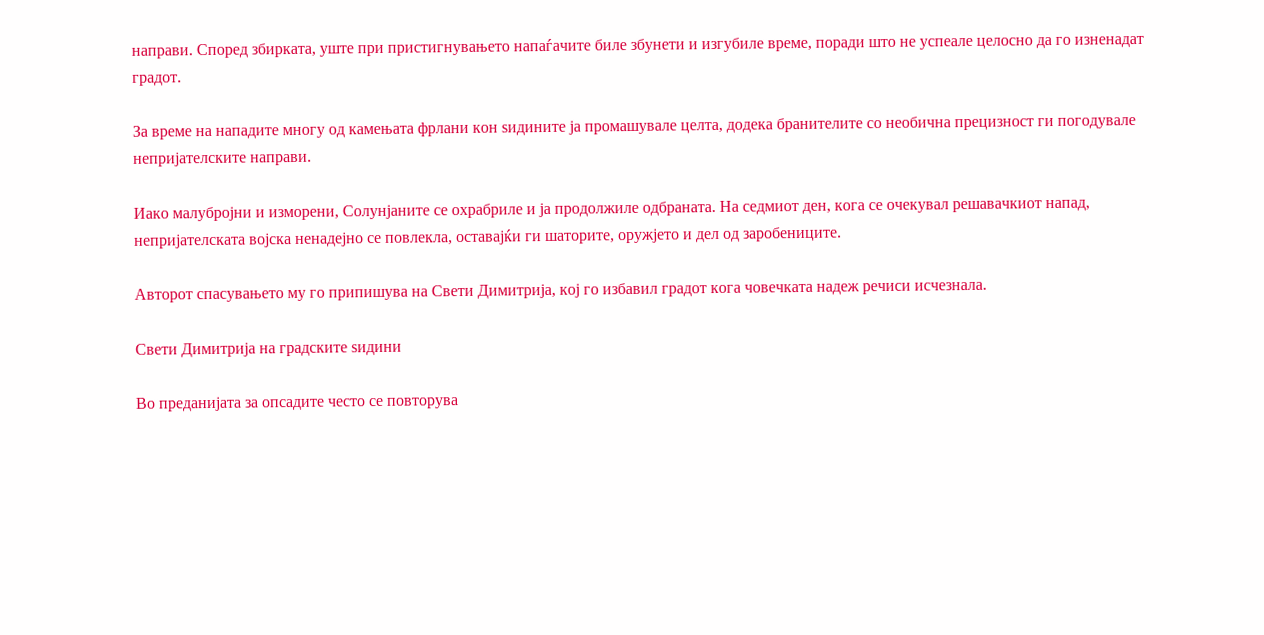направи. Според збирката, уште при пристигнувањето напаѓачите биле збунети и изгубиле време, поради што не успеале целосно да го изненадат градот.

За време на нападите многу од камењата фрлани кон ѕидините ја промашувале целта, додека бранителите со необична прецизност ги погодувале непријателските направи.

Иако малубројни и изморени, Солунјаните се охрабриле и ја продолжиле одбраната. На седмиот ден, кога се очекувал решавачкиот напад, непријателската војска ненадејно се повлекла, оставајќи ги шаторите, оружјето и дел од заробениците.

Авторот спасувањето му го припишува на Свети Димитрија, кој го избавил градот кога човечката надеж речиси исчезнала.

Свети Димитрија на градските ѕидини

Во преданијата за опсадите често се повторува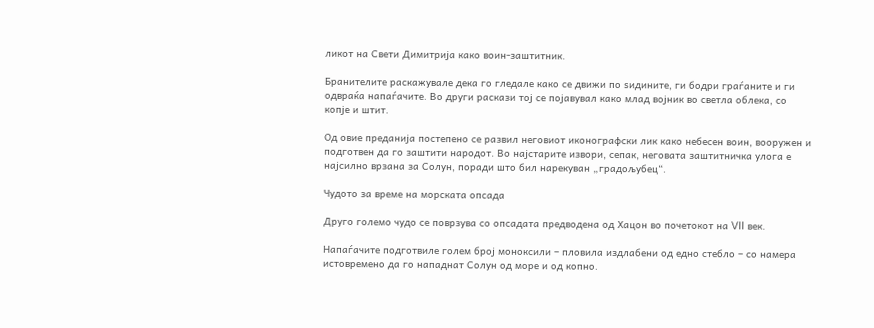ликот на Свети Димитрија како воин-заштитник.

Бранителите раскажувале дека го гледале како се движи по ѕидините, ги бодри граѓаните и ги одвраќа напаѓачите. Во други раскази тој се појавувал како млад војник во светла облека, со копје и штит.

Од овие преданија постепено се развил неговиот иконографски лик како небесен воин, вооружен и подготвен да го заштити народот. Во најстарите извори, сепак, неговата заштитничка улога е најсилно врзана за Солун, поради што бил нарекуван „градољубец“.

Чудото за време на морската опсада

Друго големо чудо се поврзува со опсадата предводена од Хацон во почетокот на VII век.

Напаѓачите подготвиле голем број моноксили – пловила издлабени од едно стебло – со намера истовремено да го нападнат Солун од море и од копно.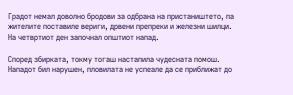Градот немал доволно бродови за одбрана на пристаништето, па жителите поставиле вериги, дрвени препреки и железни шилци. На четвртиот ден започнал општиот напад.

Според збирката, токму тогаш настапила чудесната помош. Нападот бил нарушен, пловилата не успеале да се приближат до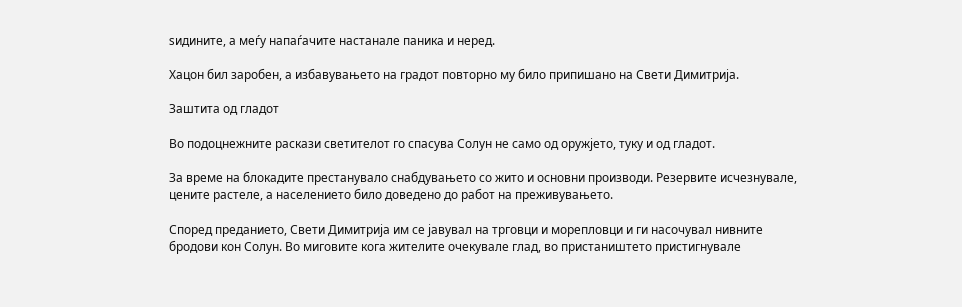ѕидините, а меѓу напаѓачите настанале паника и неред.

Хацон бил заробен, а избавувањето на градот повторно му било припишано на Свети Димитрија.

Заштита од гладот

Во подоцнежните раскази светителот го спасува Солун не само од оружјето, туку и од гладот.

За време на блокадите престанувало снабдувањето со жито и основни производи. Резервите исчезнувале, цените растеле, а населението било доведено до работ на преживувањето.

Според преданието, Свети Димитрија им се јавувал на трговци и морепловци и ги насочувал нивните бродови кон Солун. Во миговите кога жителите очекувале глад, во пристаништето пристигнувале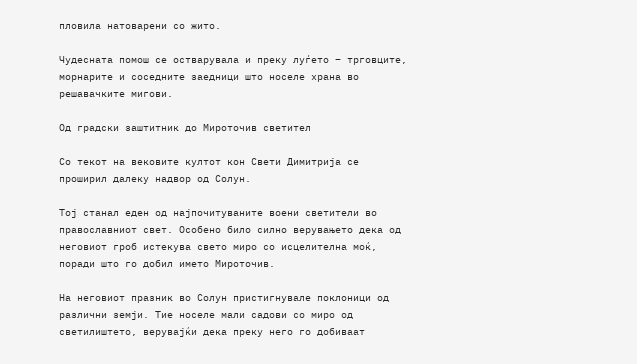пловила натоварени со жито.

Чудесната помош се остварувала и преку луѓето – трговците, морнарите и соседните заедници што носеле храна во решавачките мигови.

Од градски заштитник до Мироточив светител

Со текот на вековите култот кон Свети Димитрија се проширил далеку надвор од Солун.

Тој станал еден од најпочитуваните воени светители во православниот свет. Особено било силно верувањето дека од неговиот гроб истекува свето миро со исцелителна моќ, поради што го добил името Мироточив.

На неговиот празник во Солун пристигнувале поклоници од различни земји. Тие носеле мали садови со миро од светилиштето, верувајќи дека преку него го добиваат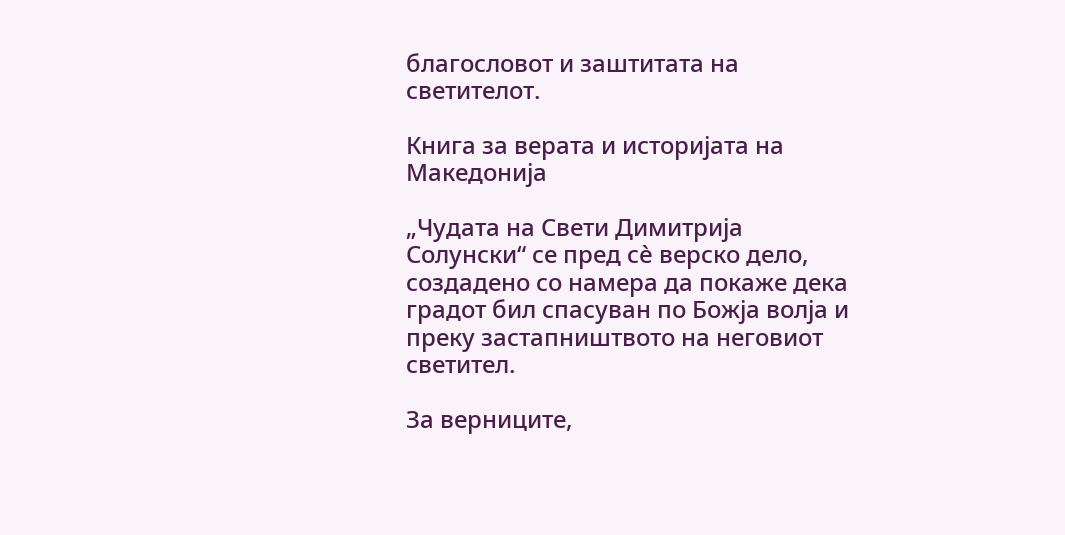благословот и заштитата на светителот.

Книга за верата и историјата на Македонија

„Чудата на Свети Димитрија Солунски“ се пред сè верско дело, создадено со намера да покаже дека градот бил спасуван по Божја волја и преку застапништвото на неговиот светител.

За верниците,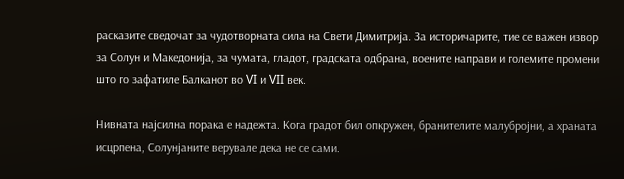расказите сведочат за чудотворната сила на Свети Димитрија. За историчарите, тие се важен извор за Солун и Македонија, за чумата, гладот, градската одбрана, воените направи и големите промени што го зафатиле Балканот во VI и VII век.

Нивната најсилна порака е надежта. Кога градот бил опкружен, бранителите малубројни, а храната исцрпена, Солунјаните верувале дека не се сами.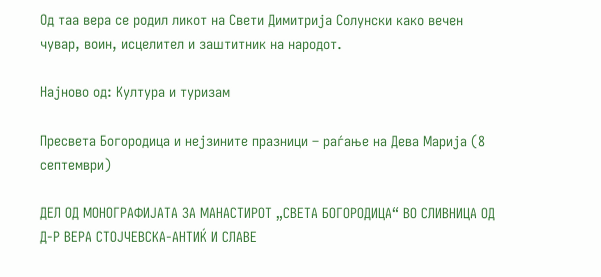Од таа вера се родил ликот на Свети Димитрија Солунски како вечен чувар, воин, исцелител и заштитник на народот.

Најново од: Култура и туризам

Пресвета Богородица и нејзините празници – раѓање на Дева Марија (8 септември)

ДЕЛ ОД МОНОГРАФИЈАТА ЗА МАНАСТИРОТ „СВЕТА БОГОРОДИЦА“ ВО СЛИВНИЦА ОД Д-Р ВЕРА СТОЈЧЕВСКА-АНТИЌ И СЛАВЕ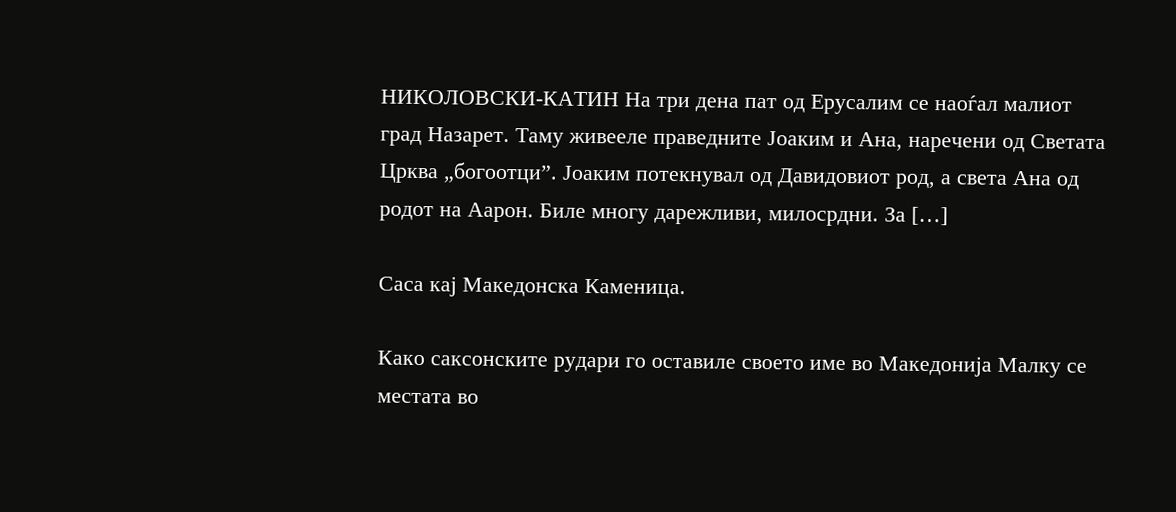НИКОЛОВСКИ-КАТИН На три дена пат од Ерусалим се наоѓал малиот град Назарет. Таму живееле праведните Јоаким и Ана, наречени од Светата Црква „богоотци”. Јоаким потекнувал од Давидовиот род, а света Ана од родот на Аарон. Биле многу дарежливи, милосрдни. За […]

Саса кај Македонска Каменица.

Како саксонските рудари го оставиле своето име во Македонија Малку се местата во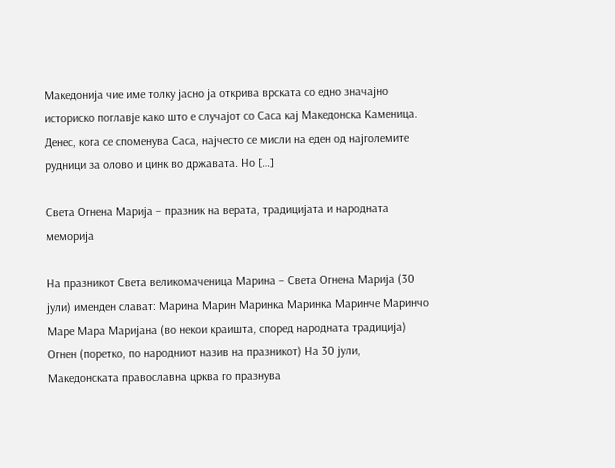Македонија чие име толку јасно ја открива врската со едно значајно историско поглавје како што е случајот со Саса кај Македонска Каменица. Денес, кога се споменува Саса, најчесто се мисли на еден од најголемите рудници за олово и цинк во државата. Но […]

Света Огнена Марија – празник на верата, традицијата и народната меморија

На празникот Света великомаченица Марина – Света Огнена Марија (30 јули) именден слават: Марина Марин Маринка Маринка Маринче Маринчо Маре Мара Маријана (во некои краишта, според народната традиција) Огнен (поретко, по народниот назив на празникот) На 30 јули, Македонската православна црква го празнува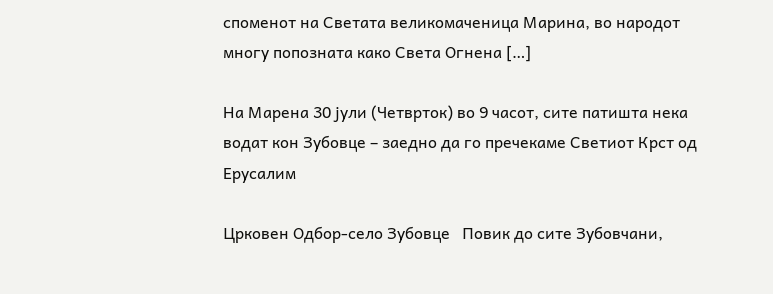споменот на Светата великомаченица Марина, во народот многу попозната како Света Огнена […]

На Марена 30 јули (Четврток) во 9 часот, сите патишта нека водат кон Зубовце – заедно да го пречекаме Светиот Крст од Ерусалим

Црковен Одбор-село Зубовце   Повик до сите Зубовчани,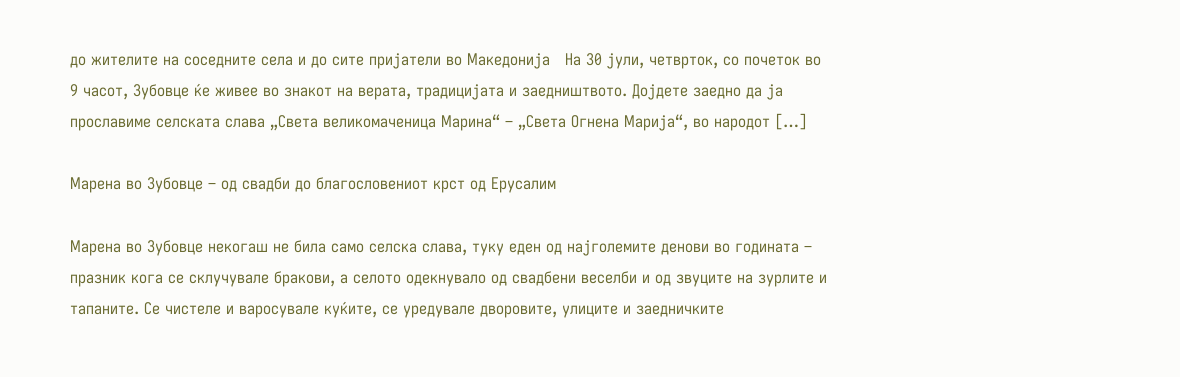до жителите на соседните села и до сите пријатели во Македонија   На 30 јули, четврток, со почеток во 9 часот, Зубовце ќе живее во знакот на верата, традицијата и заедништвото. Дојдете заедно да ја прославиме селската слава „Света великомаченица Марина“ – „Света Огнена Марија“, во народот […]

Марена во Зубовце – од свадби до благословениот крст од Ерусалим

Марена во Зубовце некогаш не била само селска слава, туку еден од најголемите денови во годината – празник кога се склучувале бракови, а селото одекнувало од свадбени веселби и од звуците на зурлите и тапаните. Се чистеле и варосувале куќите, се уредувале дворовите, улиците и заедничките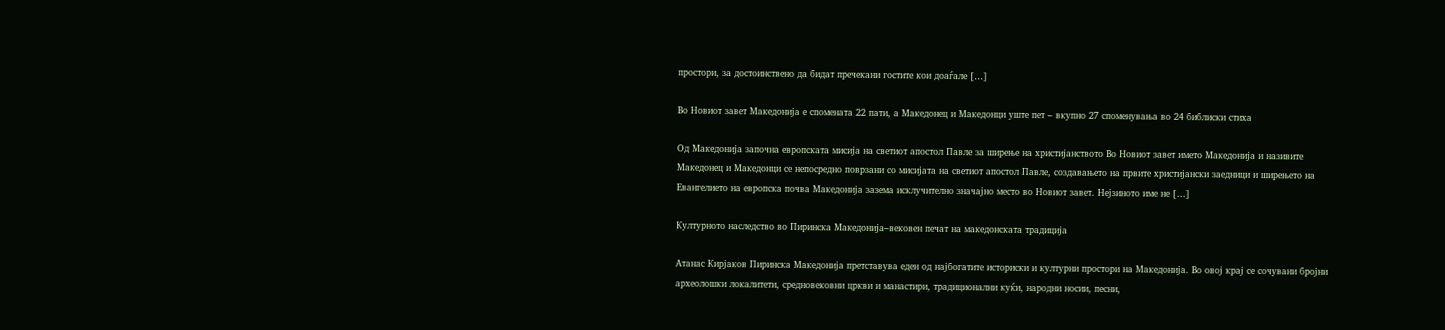простори, за достоинствено да бидат пречекани гостите кои доаѓале […]

Во Новиот завет Македонија е спомената 22 пати, а Македонец и Македонци уште пет – вкупно 27 споменувања во 24 библиски стиха

Од Македонија започна европската мисија на светиот апостол Павле за ширење на христијанството Во Новиот завет името Македонија и називите Македонец и Македонци се непосредно поврзани со мисијата на светиот апостол Павле, создавањето на првите христијански заедници и ширењето на Евангелието на европска почва Македонија зазема исклучително значајно место во Новиот завет. Нејзиното име не […]

Културното наследство во Пиринска Македонија–вековен печат на македонската традиција

Атанас Кирјаков Пиринска Македонија претставува еден од најбогатите историски и културни простори на Македонија. Во овој крај се сочувани бројни археолошки локалитети, средновековни цркви и манастири, традиционални куќи, народни носии, песни,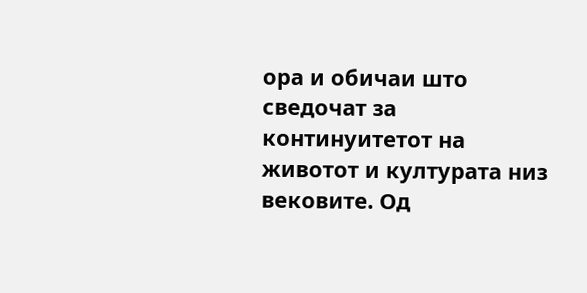ора и обичаи што сведочат за континуитетот на животот и културата низ вековите. Од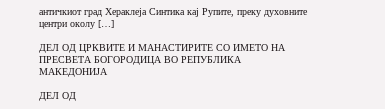античкиот град Хераклеја Синтика кај Рупите, преку духовните центри околу […]

ДЕЛ ОД ЦРКВИТЕ И МАНАСТИРИТЕ СО ИМЕТО НА ПРЕСВЕТА БОГОРОДИЦА ВО РЕПУБЛИКА МАКЕДОНИЈА

ДЕЛ ОД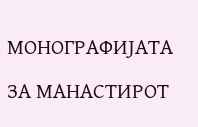МОНОГРАФИЈАТА ЗА МАНАСТИРОТ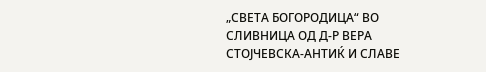„СВЕТА БОГОРОДИЦА“ ВО СЛИВНИЦА ОД Д-Р ВЕРА СТОЈЧЕВСКА-АНТИЌ И СЛАВЕ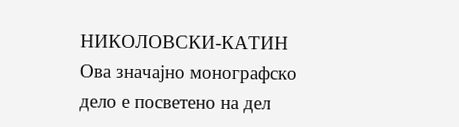НИКОЛОВСКИ-КАТИН Ова значајно монографско дело е посветено на дел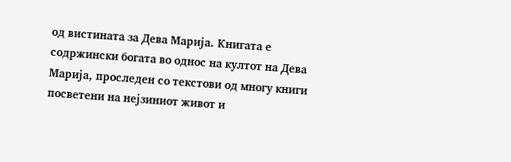од вистината за Дева Марија. Книгата е содржински богата во однос на култот на Дева Марија, проследен со текстови од многу книги посветени на нејзиниот живот и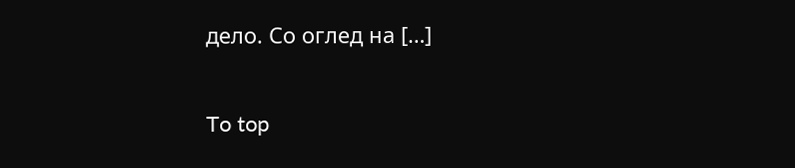дело. Со оглед на […]

To top